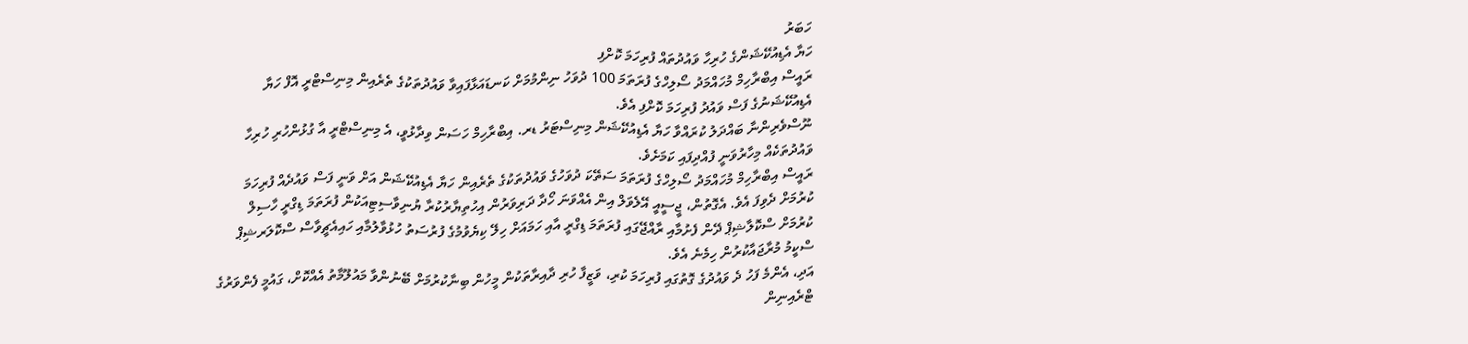ހަބަރު
ހަޔާ އެޑިއުކޭޝަންގެ ހުރިހާ ވައުދުތައް ފުރިހަމަ ކޮށްފި
ރައީސް އިބްރާހިމް މުހައްމަދު ސޯލިހްގެ ފުރަތަމަ 100 ދުވަހު ނިންމުމަށް ކަނޑައަޅާފައިވާ ވައުދުތަކުގެ ތެރެއިން މިނިސްޓްރީ އޮފް ހަޔާ އެޑިއުކޭޝަނުގެ ފަސް ވައުދު ފުރިހަމަ ކޮށްފި އެވެ.
ނޫސްވެރިންނާ ބައްދަލު ކުރައްވާ ހަޔާ އެޑިއުކޭޝަން މިނިސްޓަރު ޑރ. އިބްރާހިމް ހަސަން ވިދާޅުވީ، އެ މިނިސްޓްރީ އާ ގުޅުންހުރި ހުރިހާ ވައުދުތަކެއް މިހާރުވަނީ ފުއްދިފައި ކަމަށެވެ.
ރައީސް އިބްރާހިމް މުހައްމަދު ސޯލިހްގެ ފުރަތަމަ ސަތޭކަ ދުވަހުގެ ވައުދުތަކުގެ ތެރެއިން ހަޔާ އެޑިއުކޭޝަން އަށް ވަނީ ފަސް ވައުދެއް ފުރިހަމަ ކުރުމަށް ދެވިފަ އެވެ. އެގޮތުން، ޖީސީއީ އޭލެވަލް އިން އެއްވަނަ ހޯދާ ދަރިވަރުން އިހުތިޔާރުކުރާ ޔުނިވާސިޓިއަކުން ފުރަތަމަ ޑިގްރީ ހާސިލް ކުރުމަށް ސްކޮލާޝިޕް ދޭން ފެށުމާއި ރާއްޖޭގައި ފުރަތަމަ ޑިގްރީ އާއި ހަމައަށް ހިލޭ ކިޔެވުމުގެ ފުރުސަތު ހުޅުވާލުމާއި ހައިއެޗީވާސް ސްކޮލަރޝިޕް ސްކީމު މުރާޖައާކުރުން ހިމެނެ އެވެ.
އަދި، އެންމެ ފަހު ދެ ވައުދުގެ ގޮތުގައި ފުރިހަމަ ކުރި، ވަޒީފާ ހުރި ދާއިރާތަކުން މީހުން ބިނާކުރުމަށް ބޭނުންވާ މައުލޫމާތު އެއްކޮށް، ގައުމީ ފެންވަރުގެ ޓްރެއިނިން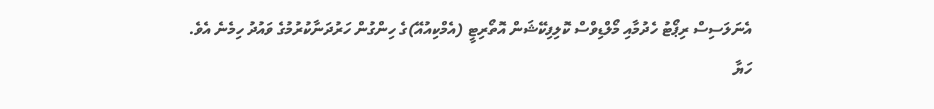އެނަލަސިސް ރިޕޯޓު ހެދުމާއި މޯލްޑިވްސް ކޮލިފިކޭޝަން އޮތޯރިޓީ (އެމްކިއުއޭ)ގެ ހިންގުން ހަރުދަނާކުރުމުގެ ވައުދު ހިމެނެ އެވެ.
ހަޔާ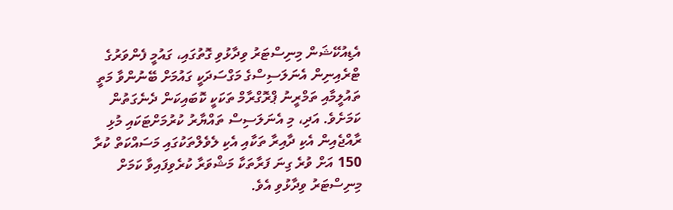އެޑިއުކޭޝަން މިނިސްޓަރު ވިދާޅުވި ގޮތުގައި، ގައުމީ ފެންވަރުގެ ޓްރެއިނިން އެނަލަސިސްގެ މަގްސަދަކީ ގައުމަށް ބޭނުންވާ މަތީ ތައުލީމާއި ތަމްރީނު ޕްރޮގްރާމް ތަކަކީ ކޮބައިކަން ދެނެގަތުން ކަމަށެވެ. އަދި، މި އެނަލަސިސް ތައްޔާރު ކުރުމަށްޓަކައި މުޅި ރާއްޖެއިން އެކި ދާއިރާ ތަކާއި އެކި ލެވެލްތަކުގައި މަސައްކަތް ކުރާ 150 އަށް ވުރެ ގިނަ ފަރާތަކާ މަޝްވަރާ ކުރެވިފައިވާ ކަމަށް މިނިސްޓަރު ވިދާޅުވި އެވެ.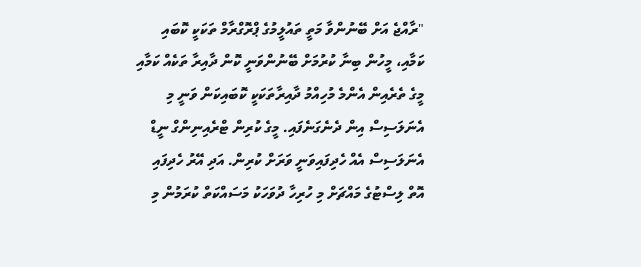"ރާއްޖެ އަށް ބޭނުންވާ މަތީ ތައުލީމުގެ ޕްރޮގްރާމް ތަކަކީ ކޮބައި ކަމާއި، މީހުން ބިނާ ކުރުމަށް ބޭނުންވަނީ ކޮން ދާއިރާ ތަކެއް ކަމާއި މީގެ ތެރެއިން އެންމެ މުހިއްމު ދާއިރާތަކަކީ ކޮބައިކަން ވަނީ މި އެނަލަސިސް އިން ދެނެގަނެފައި. މީގެ ކުރިން ޓްރެއިނިންގް ނީޑް އެނަލަސިސް އެއް ހެދިފައިވަނީ ވަރަށް ކުރިން. އަދި އޭރު ހެދިފައި އޮތް ލިސްޓުގެ މައްޗަށް މި ހުރިހާ ދުވަހަކު މަސައްކަތް ކުރަމުން މި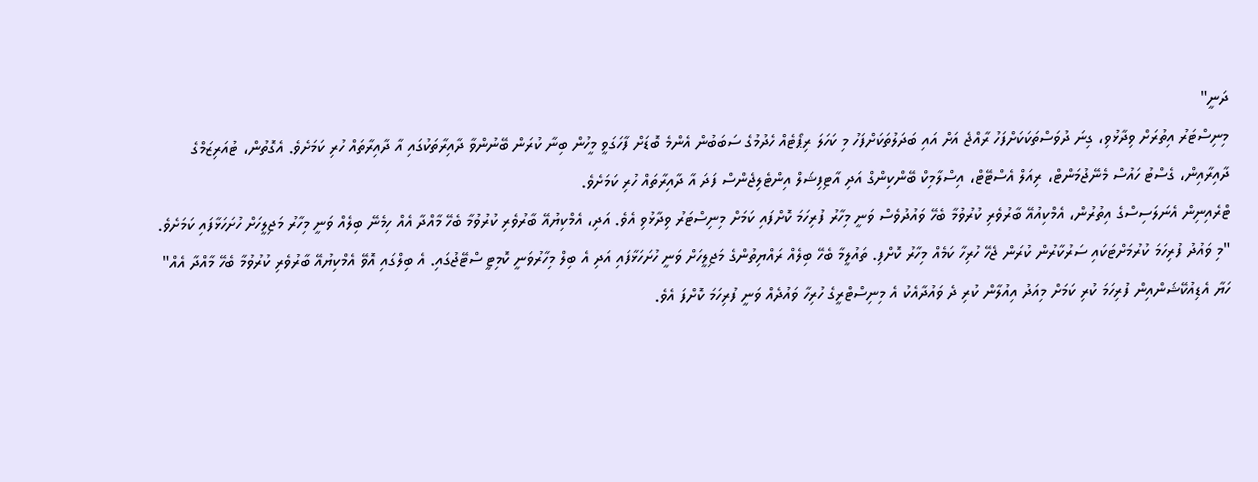ދަނީ"
މިނިސްޓަރު އިތުރަށް ވިދާޅުވި، ގިނަ ދުވަސްތަކަކަށްފަހު ރާއްޖެ އަށް އައި ބަދަލުތަކަށްފަހު މި ކަހަލަ ރިޕޯޓެއް ހެދުމުގެ ސަބަބުން އެންމެ ބޮޑަށް ފާހަގަވީ މީހުން ބިނާ ކުރަން ބޭނުންވާ ދާއިރާތަކުގައި އާ ދާއިރާތައް ހުރި ކަމަށެވެ. އެގޮތުން، ޓުއަރިޒަމްގެ ދާއިރާއިން، ގެސްޓު ހައުސް މެނޭޖުމަންޓް، ރިއަލް އެސްޓޭޓް، އިސްލާމިކް ބޭންކިންގް އަދި އާޓިފިޝަލް އިންޓެލިޖެންސް ފަދަ އާ ދާއިރާތައް ހުރި ކަމަށެވެ.
ޓްރެއިނިން އެނަލަސިސްގެ އިތުރުން، އެމްކިއުއޭ ބާރުވެރި ކުރުވުމާ ބެހޭ ވައުދުވެސް ވަނީ މިހާރު ފުރިހަމަ ކޮށްފައި ކަމަށް މިނިސްޓަރު ވިދާޅުވި އެވެ. އަދި، އެމްކިޔުއޭ ބާރުވެރި ކުރުވުމާ ބެހޭ މާއްދާ އެއް ހިމެނޭ ބިލެއް ވަނީ މިހާރު މަޖިލީހަށް ހުށަހަޅާފައި ކަމަށެވެ.
"މި ވައުދު ފުރިހަމަ ކުރުމަށްޓަކައި ސަރުކާރުން ކުރަން ޖެހޭ ހުރިހާ ކަމެއް މިހާރު ކޮށްފި. ތައުލީމާ ބެހޭ ބިލެއް ރައްޔިތުންގެ މަޖިލީހަށް ވަނީ ހުށަހަޅާފައި އަދި އެ ބިލް މިހާރުވަނީ ކޮމިޓީ ސްޓޭޖުގައި. އެ ބިލްގައި އޮވޭ އެމްކިޔުއޭ ބާރުވެރި ކުރުވުމާ ބެހޭ މާއްދާ އެއް"
ހަޔާ އެޑިއުކޭޝަންއިން ފުރިހަމަ ކުރި ކަމަށް މިއަދު އިއުލާން ކުރި ދެ ވައުދާއެކު އެ މިނިސްޓްރީގެ ހުރިހާ ވައުދެއް ވަނީ ފުރިހަމަ ކޮށްފަ އެވެ.